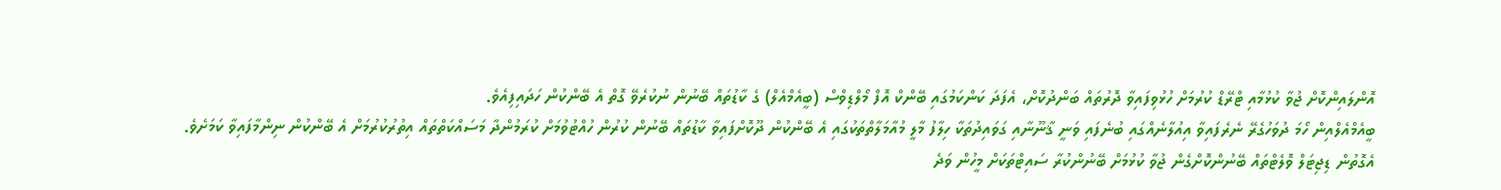އޮންލައިންކޮށް ޖުވާ ކުޅުމާއި ޓްރޭޑް ކުރުމަށް ހުޅުވިފައިވާ ދޮރުތައް ބަންދުކޮށް، އެފަދަ ކަންކަމުގައި ބޭންކް އޮފް މޯލްޑިވްސް (ބީއެމްއެލް) ގެ ކާޑުތައް ބޭނުން ނުކުރެވޭ ގޮތް އެ ބޭންކުން ހަދައިފިއެވެ.
ބީއެމްއެލްއިން ހޯމަ ދުވަހުގެރޭ ނެރެފައިވާ އިއުލާނެއްގައި ބުނެފައި ވަނީ ޤާނޫނާއި ގަވައިދުތަކާ ހިލާފު މާލީ މުއާމަލާތްތަކުގައި އެ ބޭންކުން ދޫކޮށްފައިވާ ކާޑުތައް ބޭނުން ކުރުން ހުއްޓުވުމަށް ކުރަމުންދާ މަސައްކަތްތައް އިތުރުކުރުމަށް އެ ބޭންކުން ނިންމާފައިވާ ކަމަށެވެ.
އެގޮތުން ޑިޖިޓަލް ވޮލެޓްތައް ބޭނުންކޮށްގެން ޖުވާ ކުޅުމަށް ބޭނުންކުރާ ސައިޓްތަކަށް މީހުން ވަދެ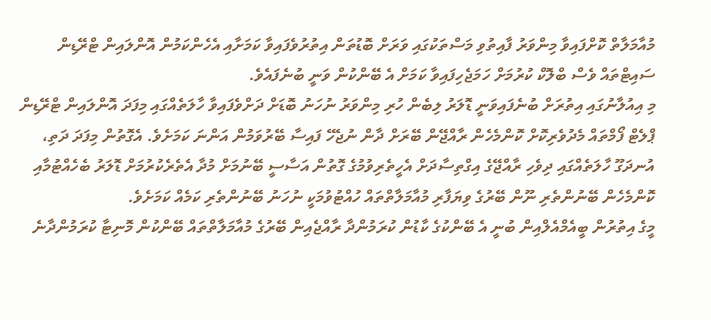މުއާމަލާތް ކޮށްފައިވާ މިންވަރު ފާއިތުވި މަސްތަކުގައި ވަރަށް ބޮޑުތަން އިތުރުވެފައިވާ ކަމަށާއި އެހެންކަމުން އޮންލައިން ޓްރޭޑިން ސައިޓްތައް ވެސް ބްލޮކް ކުރުމަށް ހަމަޖެހިފައިވާ ކަމަށް އެ ބޭންކުން ވަނީ ބުނެފައެވެ.
މި އިއުލާނުގައި އިތުރަށް ބުނެފައިވަނީ ޑޮލަރު ލިބެން ހުރި މިންވަރު ނުހަނު ބޮޑަށް ދަށްވެފައިވާ ހާލަތެއްގައި މިފަދަ އޮންލައިން ޓްރޭޑިން ޕްލެޓް ފޯމްތައް މެދުވެރިކޮށް ކޮންމެހެން ރާއްޖޭން ބޭރަށް ދާން ނުޖެހޭ ފައިސާ ބޭރުވަމުން އަންނަ ކަމަށެވެ. އެގޮތުން މިފަދަ ދަތި، އުނދަގޫ ހާލަތެއްގައި ދިވެހި ރާއްޖޭގެ އިގްތިސާދަށް އެހީތެރިވުމުގެ ގޮތުން އަސާސީ ބޭނުމަށް މުދާ އެތެރެކުރުމަށް ޑޮލަރު ބެހެއްޓުމާއި ކޮންމެހެން ބޭނުންތެރި ނޫން ބޭރުގެ ވިޔަފާރި މުއާމަލާތްތައް ހުއްޓުވުމަކީ ނުހަނު ބޭނުންތެރި ކަމެއް ކަމަށެވެ.
މީގެ އިތުރުން ބީއެމްއެލްއިން ބުނީ އެ ބޭންކުގެ ކާޑުން ކުރަމުންދާ ރާއްޖެއިން ބޭރުގެ މުއާމަލާތްތައް ބޭންކުން މޮނިޓާ ކުރަމުންދާނެ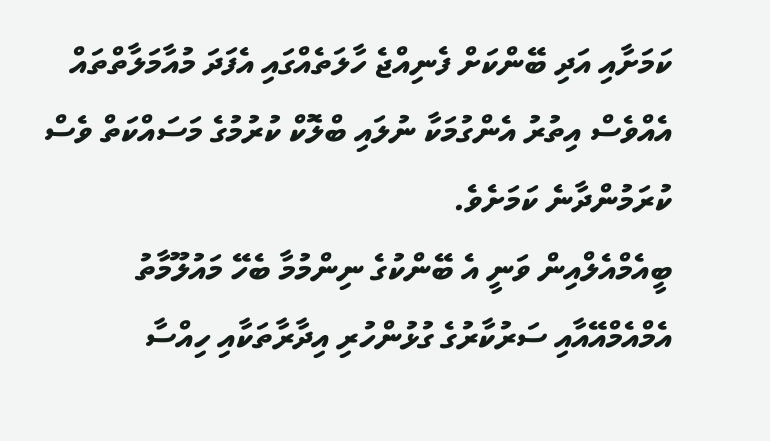ކަމަށާއި އަދި ބޭންކަށް ފެނިއްޖެ ހާލަތެއްގައި އެފަދަ މުއާމަލާތްތައް އެއްވެސް އިތުރު އެންގުމަކާ ނުލައި ބްލޮކް ކުރުމުގެ މަސައްކަތް ވެސް ކުރަމުންދާނެ ކަމަށެވެ.
ބީއެމްއެލްއިން ވަނީ އެ ބޭންކުގެ ނިންމުމާ ބެހޭ މައުލޫމާތު އެމްއެމްއޭއާއި ސަރުކާރުގެ ގުޅުންހުރި އިދާރާތަކާއި ހިއްސާ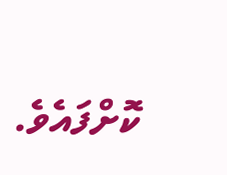ކޮށްފައެވެ.